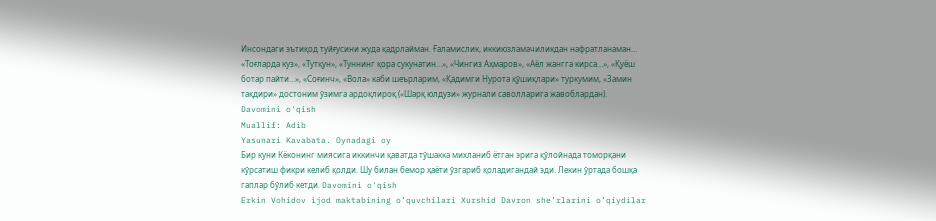Инсондаги эътиқод туйғусини жуда қадрлайман. Ғаламислик, иккиюзламачиликдан нафратланаман… «Тоғларда куз», «Тутқун», «Туннинг қора сукунатин…», «Чингиз Аҳмаров», «Аёл жангга кирса…», «Қуёш ботар пайти…», «Соғинч», «Вола» каби шеърларим, «Қадимги Нурота қўшиқлари» туркумим, «Замин тақдири» достоним ўзимга ардоқлироқ («Шарқ юлдузи» журнали саволларига жавоблардан). Davomini o'qish
Muallif: Adib
Yasunari Kavabata. Oynadagi oy
Бир куни Кёконинг миясига иккинчи қаватда тўшакка михланиб ётган эрига қўлойнада томорқани кўрсатиш фикри келиб қолди. Шу билан бемор ҳаёти ўзгариб қоладигандай эди. Лекин ўртада бошқа гаплар бўлиб кетди. Davomini o'qish
Erkin Vohidov ijod maktabining o’quvchilari Xurshid Davron she’rlarini o’qiydilar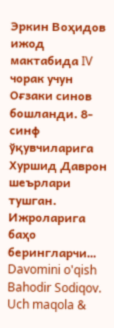Эркин Воҳидов ижод мактабида IV чорак учун Оғзаки синов бошланди. 8-синф ўқувчиларига Хуршид Даврон шеърлари тушган. Ижроларига баҳо берингларчи… Davomini o'qish
Bahodir Sodiqov. Uch maqola &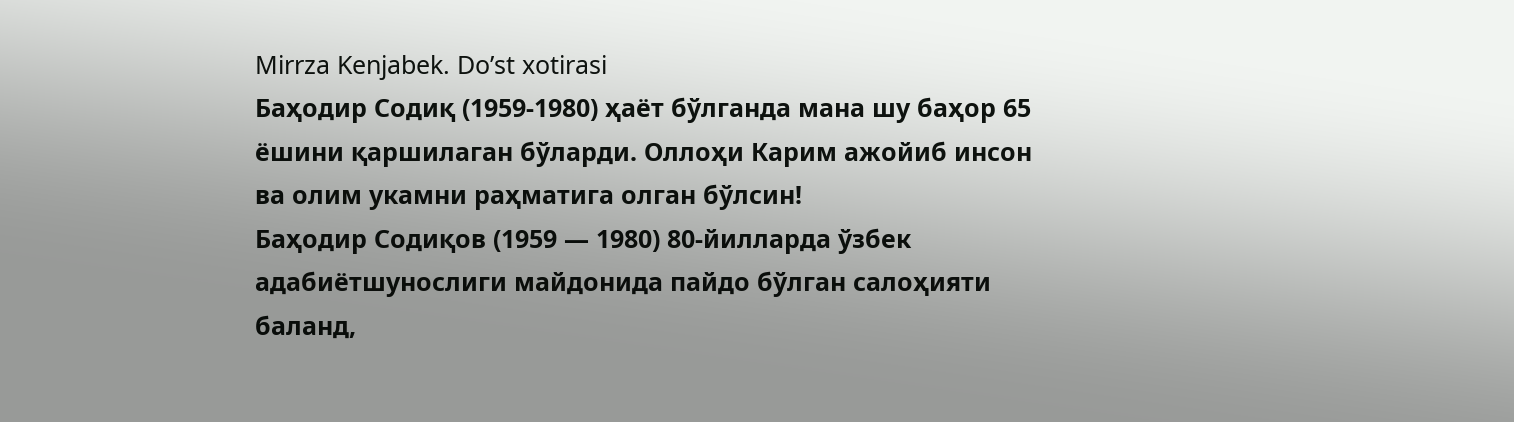Mirrza Kenjabek. Do’st xotirasi
Баҳодир Содиқ (1959-1980) ҳаёт бўлганда мана шу баҳор 65 ёшини қаршилаган бўларди. Оллоҳи Карим ажойиб инсон ва олим укамни раҳматига олган бўлсин!
Баҳодир Содиқов (1959 — 1980) 80-йилларда ўзбек адабиётшунослиги майдонида пайдо бўлган салоҳияти баланд,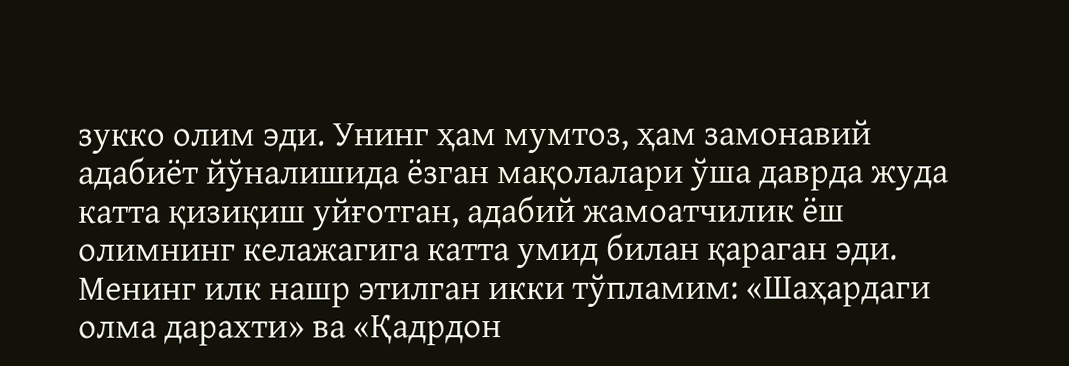зукко олим эди. Унинг ҳам мумтоз, ҳам замонавий адабиёт йўналишида ёзган мақолалари ўша даврда жуда катта қизиқиш уйғотган, адабий жамоатчилик ёш олимнинг келажагига катта умид билан қараган эди. Менинг илк нашр этилган икки тўпламим: «Шаҳардаги олма дарахти» ва «Қадрдон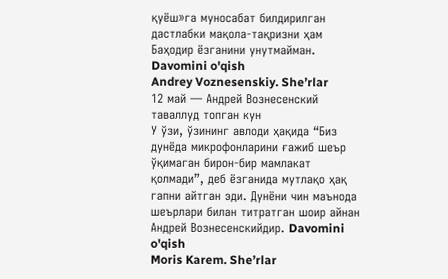қуёш»га муносабат билдирилган дастлабки мақола-тақризни ҳам Баҳодир ёзганини унутмайман. Davomini o'qish
Andrey Voznesenskiy. She’rlar
12 май — Андрей Вознесенский таваллуд топган кун
У ўзи, ўзининг авлоди ҳақида “Биз дунёда микрофонларини ғажиб шеър ўқимаган бирон-бир мамлакат қолмади”, деб ёзганида мутлақо ҳақ гапни айтган эди. Дунёни чин маънода шеърлари билан титратган шоир айнан Андрей Вознесенскийдир. Davomini o'qish
Moris Karem. She’rlar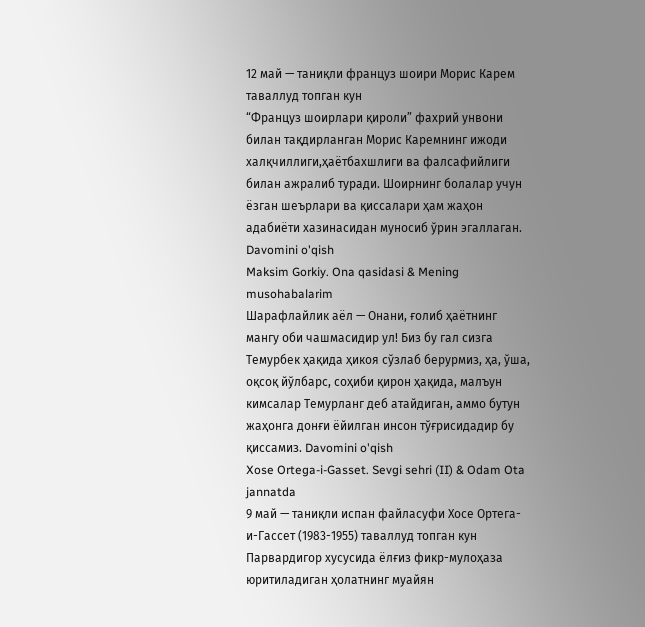12 май — таниқли француз шоири Морис Карем таваллуд топган кун
“Француз шоирлари қироли” фахрий унвони билан тақдирланган Морис Каремнинг ижоди халқчиллиги,ҳаётбахшлиги ва фалсафийлиги билан ажралиб туради. Шоирнинг болалар учун ёзган шеърлари ва қиссалари ҳам жаҳон адабиёти хазинасидан муносиб ўрин эгаллаган. Davomini o'qish
Maksim Gorkiy. Ona qasidasi & Mening musohabalarim
Шарафлайлик аёл — Онани, ғолиб ҳаётнинг мангу оби чашмасидир ул! Биз бу гал сизга Темурбек ҳақида ҳикоя сўзлаб берурмиз, ҳа, ўша, оқсоқ йўлбарс, соҳиби қирон ҳақида, малъун кимсалар Темурланг деб атайдиган, аммо бутун жаҳонга донғи ёйилган инсон тўғрисидадир бу қиссамиз. Davomini o'qish
Xose Ortega-i-Gasset. Sevgi sehri (II) & Odam Ota jannatda
9 май — таниқли испан файласуфи Хосе Ортега-и-Гассет (1983-1955) таваллуд топган кун
Парвардигор хусусида ёлғиз фикр-мулоҳаза юритиладиган ҳолатнинг муайян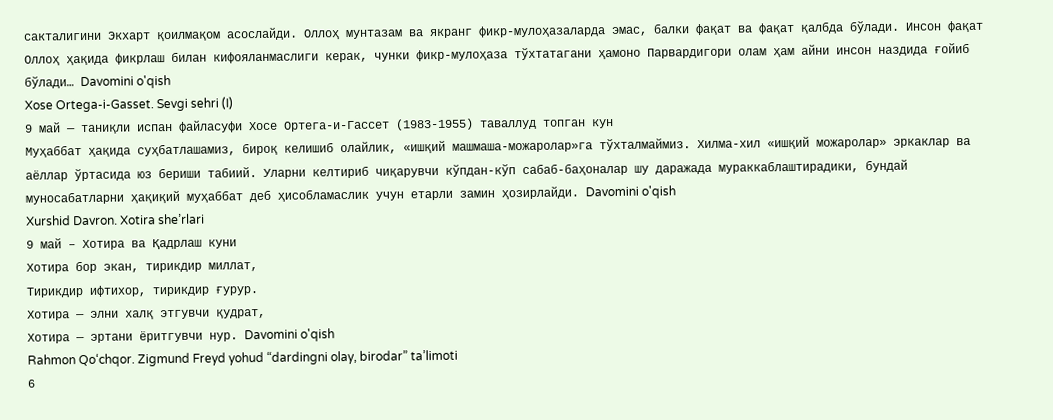сакталигини Экхарт қоилмақом асослайди. Оллоҳ мунтазам ва якранг фикр-мулоҳазаларда эмас, балки фақат ва фақат қалбда бўлади. Инсон фақат Оллоҳ ҳақида фикрлаш билан кифояланмаслиги керак, чунки фикр-мулоҳаза тўхтатагани ҳамоно Парвардигори олам ҳам айни инсон наздида ғойиб бўлади… Davomini o'qish
Xose Ortega-i-Gasset. Sevgi sehri (I)
9 май — таниқли испан файласуфи Хосе Ортега-и-Гассет (1983-1955) таваллуд топган кун
Муҳаббат ҳақида суҳбатлашамиз, бироқ келишиб олайлик, «ишқий машмаша-можаролар»га тўхталмаймиз. Хилма-хил «ишқий можаролар» эркаклар ва аёллар ўртасида юз бериши табиий. Уларни келтириб чиқарувчи кўпдан-кўп сабаб-баҳоналар шу даражада мураккаблаштирадики, бундай муносабатларни ҳақиқий муҳаббат деб ҳисобламаслик учун етарли замин ҳозирлайди. Davomini o'qish
Xurshid Davron. Xotira she’rlari
9 май – Хотира ва Қадрлаш куни
Хотира бор экан, тирикдир миллат,
Тирикдир ифтихор, тирикдир ғурур.
Хотира — элни халқ этгувчи қудрат,
Хотира — эртани ёритгувчи нур. Davomini o'qish
Rahmon Qo‘chqor. Zigmund Freyd yohud “dardingni olay, birodar” ta’limoti
6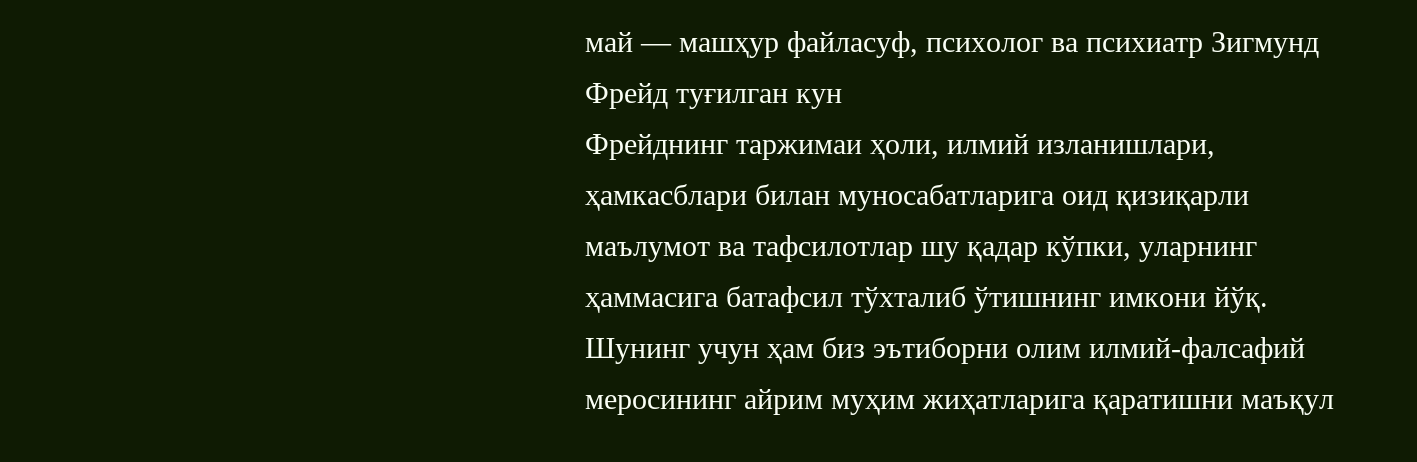май — машҳур файласуф, психолог ва психиатр Зигмунд Фрейд туғилган кун
Фрейднинг таржимаи ҳоли, илмий изланишлари, ҳамкасблари билан муносабатларига оид қизиқарли маълумот ва тафсилотлар шу қадар кўпки, уларнинг ҳаммасига батафсил тўхталиб ўтишнинг имкони йўқ. Шунинг учун ҳам биз эътиборни олим илмий-фалсафий меросининг айрим муҳим жиҳатларига қаратишни маъқул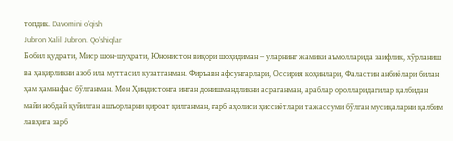топдик. Davomini o'qish
Jubron Xalil Jubron. Qo’shiqlar
Бобил қудрати, Миср шон-шуҳрати, Юнонистон виқори шоҳидиман – уларнинг жамики аъмолларида заифлик, хўрланиш ва ҳақирликни азоб ила муттасил кузатганман. Фиръавн афсунгарлари, Оссирия коҳинлари, Фаластин анбиёлари билан ҳам ҳамнафас бўлганман. Мен Ҳиндистонга инган донишмандликни асраганман, араблар оролларидагилар қалбидан майи нобдай қуйилган ашъорларни қироат қилганман, ғарб аҳолиси ҳиссиётлари тажассуми бўлган мусиқаларни қалбим лавҳига зарб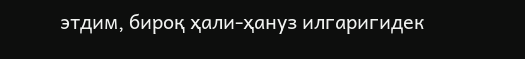этдим, бироқ ҳали-ҳануз илгаригидек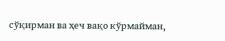сўқирман ва ҳеч вақо кўрмайман,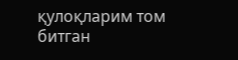қулоқларим том битган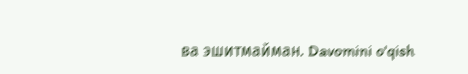ва эшитмайман. Davomini o'qish